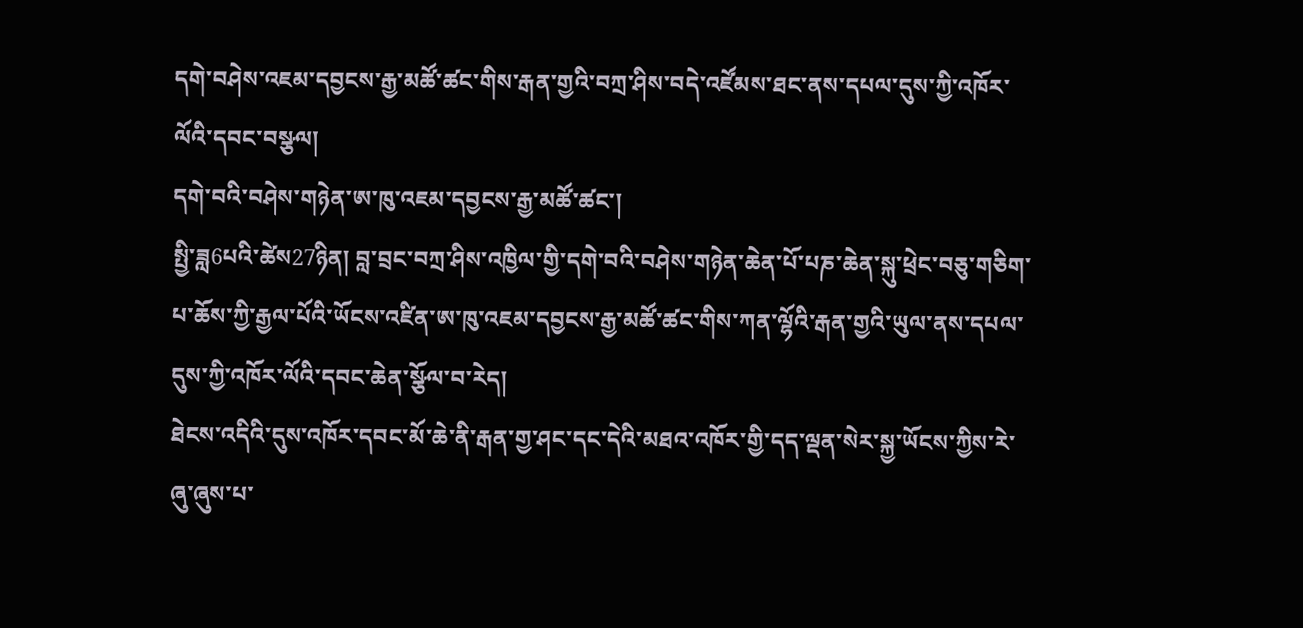དགེ་བཤེས་འཇམ་དབྱངས་རྒྱ་མཚོ་ཚང་གིས་རྒན་གྱའི་བཀྲ་ཤིས་བདེ་འཛོམས་ཐང་ནས་དཔལ་དུས་ཀྱི་འཁོར་ལོའི་དབང་བསྩལ།
དགེ་བའི་བཤེས་གཉེན་ཨ་ཁུ་འཇམ་དབྱངས་རྒྱ་མཚོ་ཚང་།
སྤྱི་ཟླ6པའི་ཚེས27ཉིན། བླ་བྲང་བཀྲ་ཤིས་འཁྱིལ་གྱི་དགེ་བའི་བཤེས་གཉེན་ཆེན་པོ་པཎ་ཆེན་སྐུ་ཕྲེང་བཅུ་གཅིག་པ་ཆོས་ཀྱི་རྒྱལ་པོའི་ཡོངས་འཛིན་ཨ་ཁུ་འཇམ་དབྱངས་རྒྱ་མཚོ་ཚང་གིས་ཀན་ལྷོའི་རྒན་གྱའི་ཡུལ་ནས་དཔལ་དུས་ཀྱི་འཁོར་ལོའི་དབང་ཆེན་སྩོལ་བ་རེད།
ཐེངས་འདིའི་དུས་འཁོར་དབང་མོ་ཆེ་ནི་རྒན་གྱ་ཤང་དང་དེའི་མཐའ་འཁོར་གྱི་དད་ལྡན་སེར་སྐྱ་ཡོངས་ཀྱིས་རེ་ཞུ་ཞུས་པ་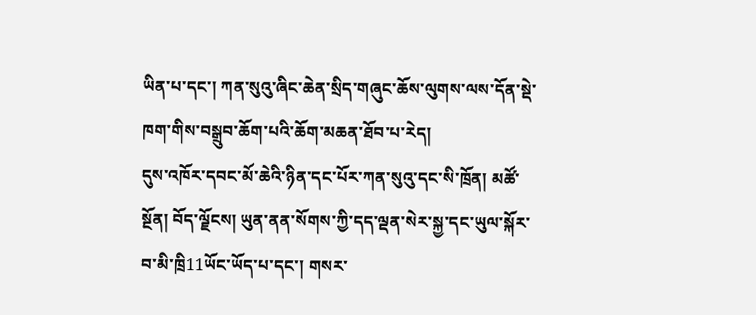ཡིན་པ་དང་། ཀན་སུའུ་ཞིང་ཆེན་སྲིད་གཞུང་ཆོས་ལུགས་ལས་དོན་སྡེ་ཁག་གིས་བསྒྲུབ་ཆོག་པའི་ཆོག་མཆན་ཐོབ་པ་རེད།
དུས་འཁོར་དབང་མོ་ཆེའི་ཉིན་དང་པོར་ཀན་སུའུ་དང་སི་ཁྲོན། མཚོ་སྔོན། བོད་ལྗོངས། ཡུན་ནན་སོགས་ཀྱི་དད་ལྡན་སེར་སྐྱ་དང་ཡུལ་སྐོར་བ་མི་ཁྲི11ཡོང་ཡོད་པ་དང་། གསར་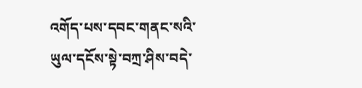འགོད་པས་དབང་གནང་སའི་ཡུལ་དངོས་སྟེ་བཀྲ་ཤིས་བདེ་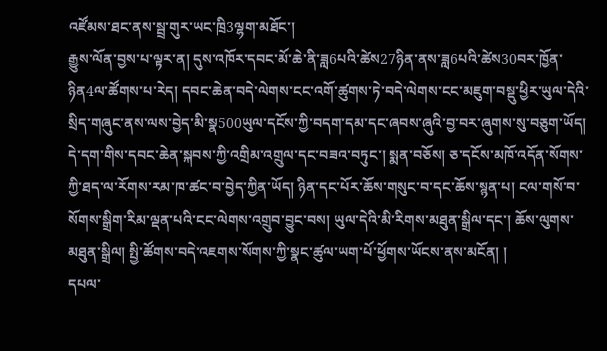འཛོམས་ཐང་ནས་སྦྲ་གུར་ཡང་ཁྲི3ལྷག་མཐོང་།
རྒྱུས་ལོན་བྱས་པ་ལྟར་ན། དུས་འཁོར་དབང་མོ་ཆེ་ནི་ཟླ6པའི་ཚེས27ཉིན་ནས་ཟླ6པའི་ཚེས30བར་ཁྱོན་ཉིན4ལ་ཚོགས་པ་རེད། དབང་ཆེན་བདེ་ལེགས་ངང་འགོ་ཚུགས་ཏེ་བདེ་ལེགས་ངང་མཇུག་བསྡུ་ཕྱིར་ཡུལ་དེའི་སྲིད་གཞུང་ནས་ལས་བྱེད་མི་སྣ500ཡུལ་དངོས་ཀྱི་བདག་དམ་དང་ཞབས་ཞུའི་བྱ་བར་ཞུགས་སུ་བཅུག་ཡོད། དེ་དག་གིས་དབང་ཆེན་སྐབས་ཀྱི་འགྲིམ་འགྲུལ་དང་བཟའ་བཏུང་། སྨན་བཅོས། ཅ་དངོས་མཁོ་འདོན་སོགས་ཀྱི་ཐད་ལ་རོགས་རམ་ཁ་ཚང་བ་བྱེད་ཀྱིན་ཡོད། ཉིན་དང་པོར་ཆོས་གསུང་བ་དང་ཆོས་སྙན་པ། ངལ་གསོ་བ་སོགས་སྒྲིག་རིམ་ལྡན་པའི་ངང་ལེགས་འགྲུབ་བྱུང་བས། ཡུལ་དེའི་མི་རིགས་མཐུན་སྒྲིལ་དང་། ཆོས་ལུགས་མཐུན་སྒྲིལ། སྤྱི་ཚོགས་བདེ་འཇགས་སོགས་ཀྱི་སྣང་ཚུལ་ཡག་པོ་ཕྱོགས་ཡོངས་ནས་མངོན། །
དཔལ་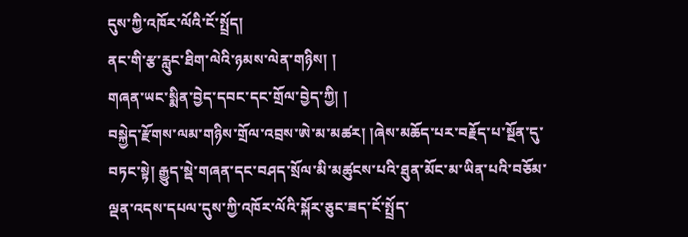དུས་ཀྱི་འཁོར་ལོའི་ངོ་སྤྲོད།
ནང་གི་རྩ་རླུང་ཐིག་ལེའི་ཉམས་ལེན་གཉིས། །
གཞན་ཡང་སྨིན་བྱེད་དབང་དང་གྲོལ་བྱེད་ཀྱི། །
བསྐྱེད་རྫོགས་ལམ་གཉིས་གྲོལ་འབྲས་ཨེ་མ་མཚར། །ཞེས་མཆོད་པར་བརྗོད་པ་སྔོན་དུ་བཏང་སྟེ། རྒྱུད་སྡེ་གཞན་དང་བཤད་སྲོལ་མི་མཚུངས་པའི་ཐུན་མོང་མ་ཡིན་པའི་བཅོམ་ལྡན་འདས་དཔལ་དུས་ཀྱི་འཁོར་ལོའི་སྐོར་ཅུང་ཟད་ངོ་སྤྲོད་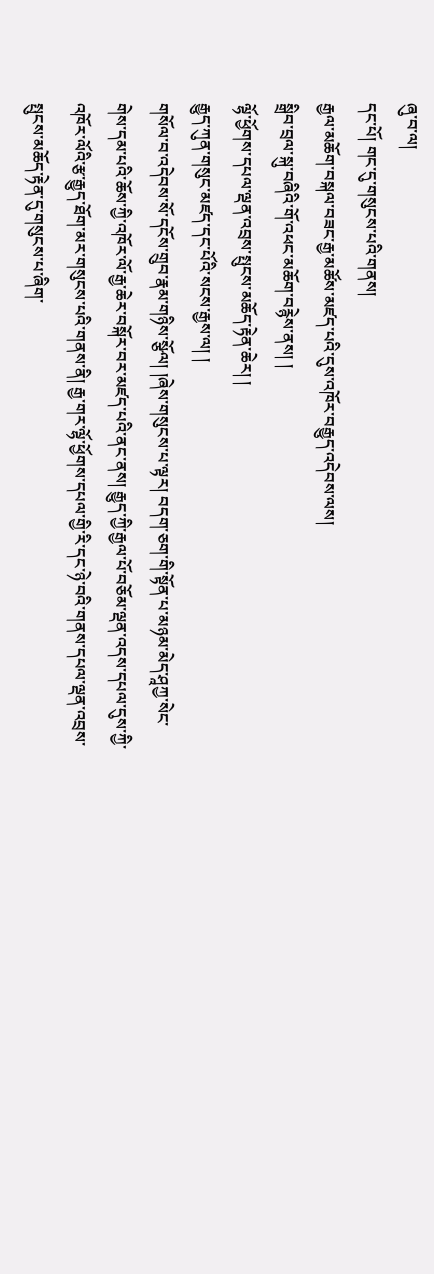ཞུ་བ་ལ།
དང་པོ། གང་དུ་གསུངས་པའི་གནས།
རྒྱལ་མཆོག་བསྐལ་བཟང་རྒྱ་མཚོས་མཛད་པའི་དུས་འཁོར་བརྒྱུད་འདེབས་ལས།
སྒྲིབ་བྲལ་སྐུ་བཞིའི་གོ་འཕང་མཆོག་བརྙེས་ནས། །
ལྷོ་ཕྱོགས་དཔལ་ལྡན་འབྲས་སྤུངས་མཆོད་རྟེན་ཆེར། །
རྒྱུད་ཀུན་གསུང་མཛད་དང་པོའི་སངས་རྒྱས་ལ། །
གསོལ་བ་འདེབས་སོ་དངོས་གྲུབ་རྣམ་གཉིས་སྩོལ། །ཞེས་གསུངས་པ་ལྟར། བདག་ཅག་གི་སྟོན་པ་མཉམ་མེད་ཤཱཀྱ་སེང་གེས་དམ་པའི་ཆོས་ཀྱི་འཁོར་ལོ་རྒྱ་ཆེར་བསྐོར་བར་མཛད་པའི་ནང་ནས། རྒྱུད་ཀྱི་རྒྱལ་པོ་བཅོམ་ལྡན་འདས་དཔལ་དུས་ཀྱི་འཁོར་ལོའི་རྩ་རྒྱུད་ཐོག་མར་གསུངས་པའི་གནས་ནི། རྒྱ་གར་ལྷོ་ཕྱོགས་དཔལ་གྱི་རི་དང་ཉེ་བའི་གནས་དཔལ་ལྡན་འབྲས་སྤུངས་མཆོད་རྟེན་དུ་གསུངས་པ་ཞིག་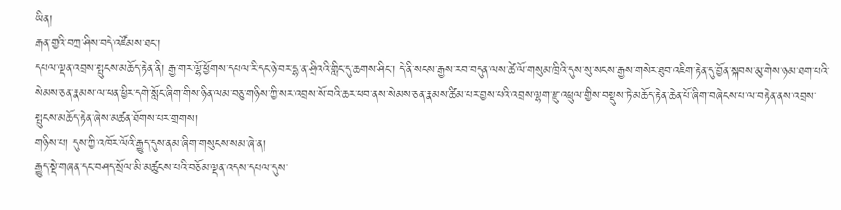ཡིན།
རྒན་གྱའི་བཀྲ་ཤིས་བདེ་འཛོམས་ཐང་།
དཔལ་ལྡན་འབྲས་སྤུངས་མཆོད་རྟེན་ནི། རྒྱ་གར་ལྷོ་ཕྱོགས་དཔལ་རི་དང་ཉེ་བར་དྷ་ན་ཤྲིའའི་གླིང་དུ་ཆགས་ཤིང་། དེ་ནི་སངས་རྒྱས་རབ་བདུན་ལས་ཚེ་ལོ་གསུམ་ཁྲིའི་དུས་སུ་སངས་རྒྱས་གསེར་ཐུབ་འཇིག་རྟེན་དུ་བྱོན་སྐབས་མུ་གེས་ཉམ་ཐག་པའི་སེམས་ཅན་རྣམས་ལ་ཕན་ཕྱིར་དགེ་སློང་ཞིག་གིས་ཉིན་ལམ་བཅུ་གཉིས་ཀྱི་སར་འབྲས་སོ་བའི་ཆར་ཕབ་ནས་སེམས་ཅན་རྣམས་ཚིམ་པར་བྱས་པའི་འབྲས་ལྷག་རྫུ་འཕྲུལ་གྱིས་བསྡུས་ཏེ་མཆོད་རྟེན་ཆེན་པོ་ཞིག་བཞེངས་པ་ལ་བརྟེན་ནས་འབྲས་སྤུངས་མཆོད་རྟེན་ཞེས་མཚན་ཐོགས་པར་གྲགས།
གཉིས་པ། དུས་ཀྱི་འཁོར་ལོའི་རྒྱུད་དུས་ནམ་ཞིག་གསུངས་སམ་ཞེ་ན།
རྒྱུད་སྡེ་གཞན་དང་བཤད་སྲོལ་མི་མཚུངས་པའི་བཅོམ་ལྡན་འདས་དཔལ་དུས་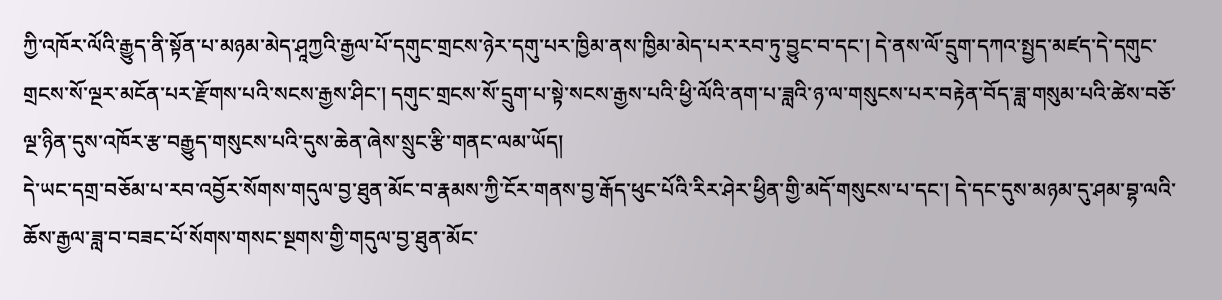ཀྱི་འཁོར་ལོའི་རྒྱུད་ནི་སྟོན་པ་མཉམ་མེད་ཤཱཀྱའི་རྒྱལ་པོ་དགུང་གྲངས་ཉེར་དགུ་པར་ཁྱིམ་ནས་ཁྱིམ་མེད་པར་རབ་ཏུ་བྱུང་བ་དང་། དེ་ནས་ལོ་དྲུག་དཀའ་སྤྱད་མཛད་དེ་དགུང་གྲངས་སོ་ལྔར་མངོན་པར་རྫོགས་པའི་སངས་རྒྱས་ཤིང་། དགུང་གྲངས་སོ་དྲུག་པ་སྟེ་སངས་རྒྱས་པའི་ཕྱི་ལོའི་ནག་པ་ཟླའི་ཉ་ལ་གསུངས་པར་བརྟེན་བོད་ཟླ་གསུམ་པའི་ཚེས་བཅོ་ལྔ་ཉིན་དུས་འཁོར་རྩ་བརྒྱུད་གསུངས་པའི་དུས་ཆེན་ཞེས་སྲུང་རྩི་གནང་ལམ་ཡོད།
དེ་ཡང་དགྲ་བཅོམ་པ་རབ་འབྱོར་སོགས་གདུལ་བྱ་ཐུན་མོང་བ་རྣམས་ཀྱི་ངོར་གནས་བྱ་རྒོད་ཕུང་པོའི་རིར་ཤེར་ཕྱིན་གྱི་མདོ་གསུངས་པ་དང་། དེ་དང་དུས་མཉམ་དུ་ཤམ་བྷ་ལའི་ཆོས་རྒྱལ་ཟླ་བ་བཟང་པོ་སོགས་གསང་སྔགས་གྱི་གདུལ་བྱ་ཐུན་མོང་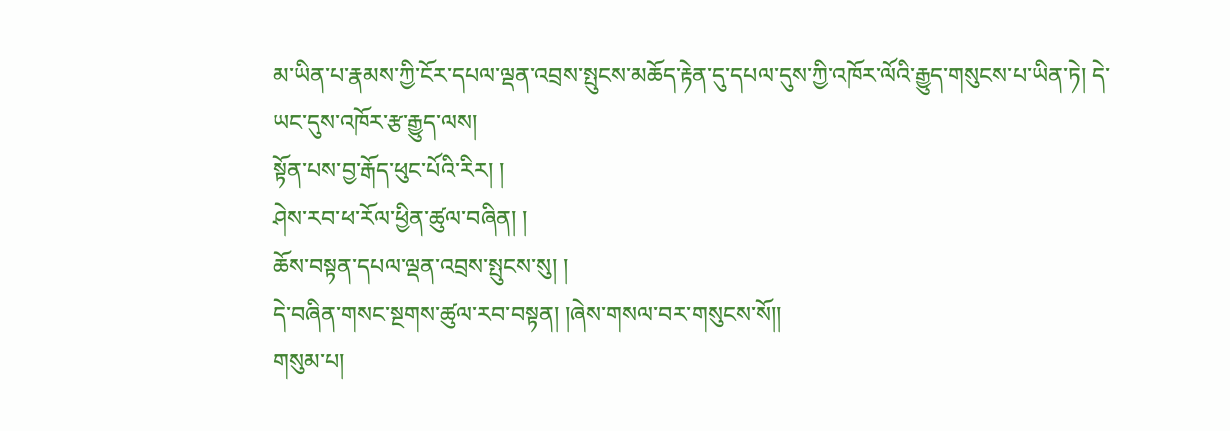མ་ཡིན་པ་རྣམས་ཀྱི་ངོར་དཔལ་ལྡན་འབྲས་སྤུངས་མཆོད་རྟེན་དུ་དཔལ་དུས་ཀྱི་འཁོར་ལོའི་རྒྱུད་གསུངས་པ་ཡིན་ཏེ། དེ་ཡང་དུས་འཁོར་རྩ་རྒྱུད་ལས།
སྟོན་པས་བྱ་རྒོད་ཕུང་པོའི་རིར། །
ཤེས་རབ་ཕ་རོལ་ཕྱིན་ཚུལ་བཞིན། །
ཆོས་བསྟན་དཔལ་ལྡན་འབྲས་སྤུངས་སུ། །
དེ་བཞིན་གསང་སྔགས་ཚུལ་རབ་བསྟན། །ཞེས་གསལ་བར་གསུངས་སོ།།
གསུམ་པ།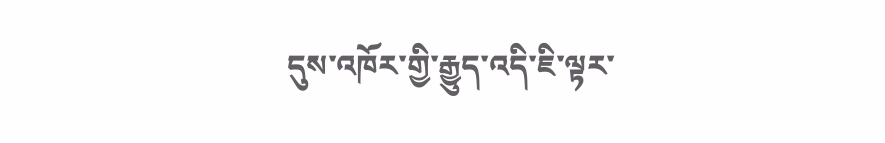དུས་འཁོར་གྱི་རྒྱུད་འདི་ཇི་ལྟར་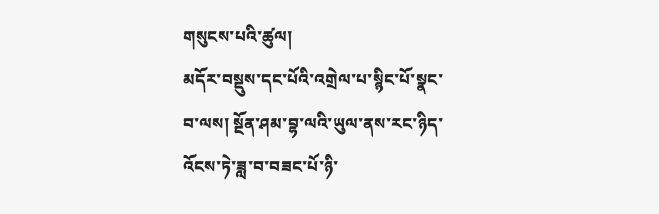གསུངས་པའི་ཚུལ།
མདོར་བསྡུས་དང་པོའི་འགྲེལ་པ་སྙིང་པོ་སྣང་བ་ལས། སྔོན་ཤམ་བྷ་ལའི་ཡུལ་ནས་རང་ཉིད་འོངས་ཏེ་ཟླ་བ་བཟང་པོ་ཉི་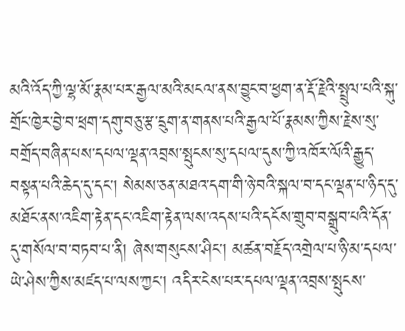མའི་འོད་ཀྱི་ལྷ་མོ་རྣམ་པར་རྒྱལ་མའི་མངལ་ནས་བྱུང་བ་ཕྱག་ན་རྡོ་རྗེའི་སྤྲུལ་པའི་སྐུ་གྲོང་ཁྱེར་བྱེ་བ་ཕྲག་དགུ་བཅུ་རྩ་དྲུག་ན་གནས་པའི་རྒྱལ་པོ་རྣམས་ཀྱིས་རྗེས་སུ་བགྲོད་བཞིན་པས་དཔལ་ལྡན་འབྲས་སྤུངས་སུ་དཔལ་དུས་ཀྱི་འཁོར་ལོའི་རྒྱུད་བསྟན་པའི་ཆེད་དུ་དང་། སེམས་ཅན་མཐའ་དག་གི་ཉེ་བའི་སྐལ་བ་དང་ལྡན་པ་ཉིད་དུ་མཐོང་ནས་འཇིག་རྟེན་དང་འཇིག་རྟེན་ལས་འདས་པའི་དངོས་གྲུབ་བསྒྲུབ་པའི་དོན་དུ་གསོལ་བ་བཏབ་པ་ནི། ཞེས་གསུངས་ཤིང་། མཚན་བརྗོད་འགྲེལ་པ་ཉི་མ་དཔལ་ཡེ་ཤེས་ཀྱིས་མཛད་པ་ལས་ཀྱང་། འདིར་ངེས་པར་དཔལ་ལྡན་འབྲས་སྤུངས་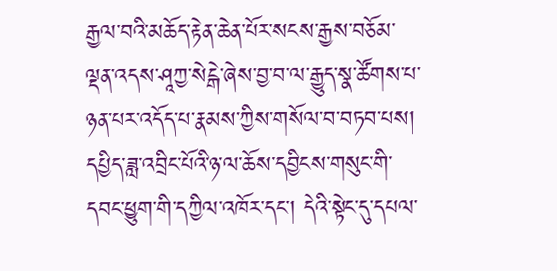རྒྱལ་བའི་མཆོད་རྟེན་ཆེན་པོར་སངས་རྒྱས་བཅོམ་ལྡན་འདས་ཤཱཀྱ་སེངྒེ་ཞེས་བྱ་བ་ལ་རྒྱུད་སྣ་ཚོགས་པ་ཉན་པར་འདོད་པ་རྣམས་ཀྱིས་གསོལ་བ་བཏབ་པས། དཔྱིད་ཟླ་འབྲིང་པོའི་ཉ་ལ་ཆོས་དབྱིངས་གསུང་གི་དབང་ཕྱུག་གི་དཀྱིལ་འཁོར་དང་། དེའི་སྟེང་དུ་དཔལ་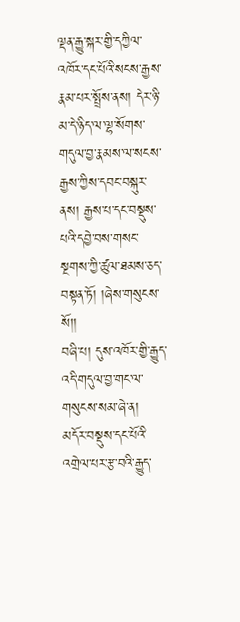ལྡན་རྒྱུ་སྐར་གྱི་དཀྱིལ་འཁོར་དང་པོའི་སངས་རྒྱས་རྣམ་པར་སྤྲོས་ནས། དེར་ཉི་མ་དེ་ཉིད་ལ་ལྷ་སོགས་གདུལ་བྱ་རྣམས་ལ་སངས་རྒྱས་ཀྱིས་དབང་བསྐུར་ནས། རྒྱས་པ་དང་བསྡུས་པའི་དབྱེ་བས་གསང་སྔགས་ཀྱི་ཚུལ་ཐམས་ཅད་བསྟན་ཏོ། །ཞེས་གསུངས་སོ།།
བཞི་པ། དུས་འཁོར་གྱི་རྒྱུད་འདི་གདུལ་བྱ་གང་ལ་གསུངས་སམ་ཞེ་ན།
མདོར་བསྡུས་དང་པོའི་འགྲེལ་པར་རྩ་བའི་རྒྱུད་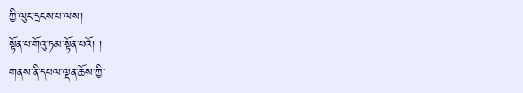ཀྱི་ལུང་དྲངས་པ་ལས།
སྟོན་པ་གོའུ་ཏམ་སྟོན་པའོ། །
གནས་ནི་དཔལ་ལྡན་ཆོས་ཀྱི་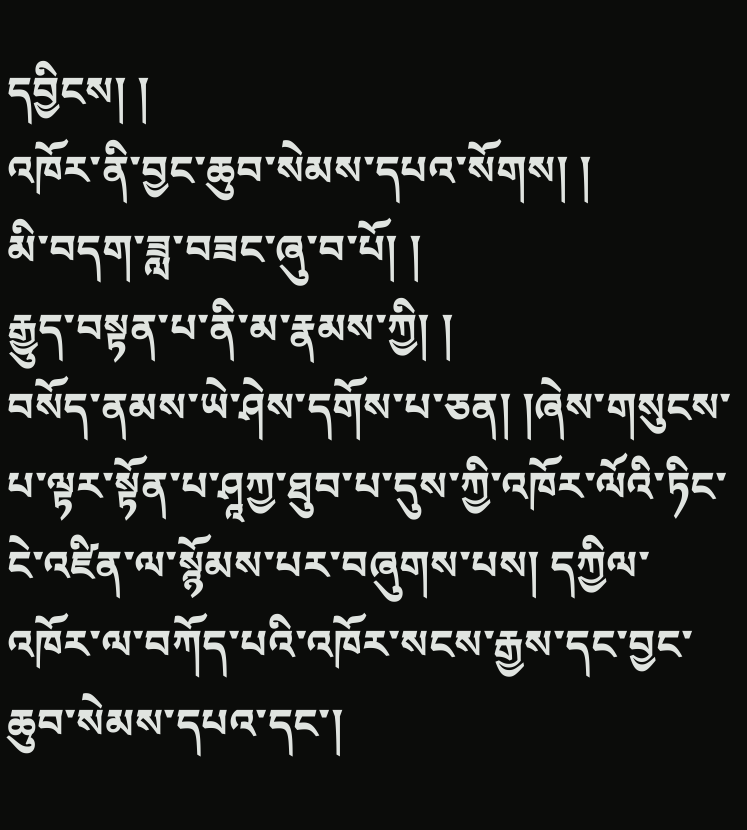དབྱིངས། །
འཁོར་ནི་བྱང་ཆུབ་སེམས་དཔའ་སོགས། །
མི་བདག་ཟླ་བཟང་ཞུ་བ་པོ། །
རྒྱུད་བསྟན་པ་ནི་མ་རྣམས་ཀྱི། །
བསོད་ནམས་ཡེ་ཤེས་དགོས་པ་ཅན། །ཞེས་གསུངས་པ་ལྟར་སྟོན་པ་ཤཱཀྱ་ཐུབ་པ་དུས་ཀྱི་འཁོར་ལོའི་ཏིང་ངེ་འཛིན་ལ་སྙོམས་པར་བཞུགས་པས། དཀྱིལ་འཁོར་ལ་བཀོད་པའི་འཁོར་སངས་རྒྱས་དང་བྱང་ཆུབ་སེམས་དཔའ་དང་།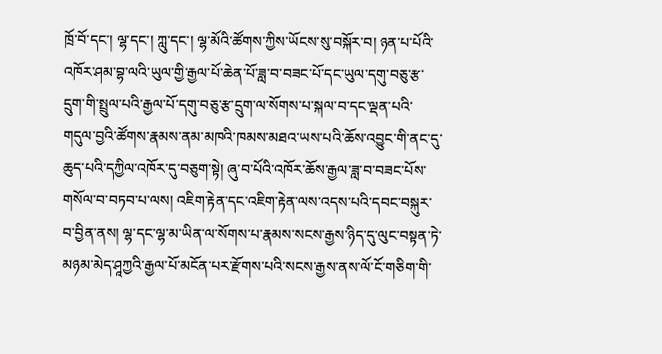ཁྲོ་བོ་དང་། ལྷ་དང་། ཀླུ་དང་། ལྷ་མོའི་ཚོགས་ཀྱིས་ཡོངས་སུ་བསྐོར་བ། ཉན་པ་པོའི་འཁོར་ཤམ་བྷ་ལའི་ཡུལ་གྱི་རྒྱལ་པོ་ཆེན་པོ་ཟླ་བ་བཟང་པོ་དང་ཡུལ་དགུ་བཅུ་རྩ་དྲུག་གི་སྤྲུལ་པའི་རྒྱལ་པོ་དགུ་བཅུ་རྩ་དྲུག་ལ་སོགས་པ་སྐལ་བ་དང་ལྡན་པའི་གདུལ་བྱའི་ཚོགས་རྣམས་ནམ་མཁའི་ཁམས་མཐའ་ཡས་པའི་ཆོས་འབྱུང་གི་ནང་དུ་ཆུད་པའི་དཀྱིལ་འཁོར་དུ་བཅུག་སྟེ། ཞུ་བ་པོའི་འཁོར་ཆོས་རྒྱལ་ཟླ་བ་བཟང་པོས་གསོལ་བ་བཏབ་པ་ལས། འཇིག་རྟེན་དང་འཇིག་རྟེན་ལས་འདས་པའི་དབང་བསྐུར་བ་བྱིན་ནས། ལྷ་དང་ལྷ་མ་ཡིན་ལ་སོགས་པ་རྣམས་སངས་རྒྱས་ཉིད་དུ་ལུང་བསྟན་ཏེ་མཉམ་མེད་ཤཱཀྱའི་རྒྱལ་པོ་མངོན་པར་རྫོགས་པའི་སངས་རྒྱས་ནས་ལོ་ངོ་གཅིག་གི་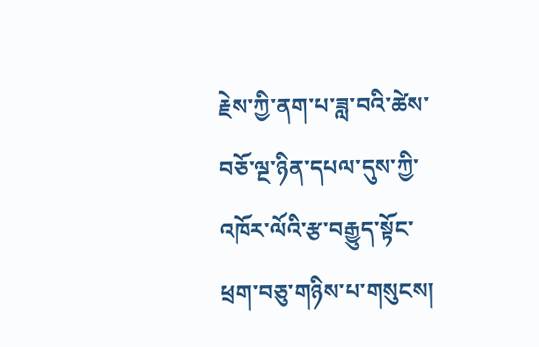རྗེས་ཀྱི་ནག་པ་ཟླ་བའི་ཚེས་བཅོ་ལྔ་ཉིན་དཔལ་དུས་ཀྱི་འཁོར་ལོའི་རྩ་བརྒྱུད་སྟོང་ཕྲག་བཅུ་གཉིས་པ་གསུངས།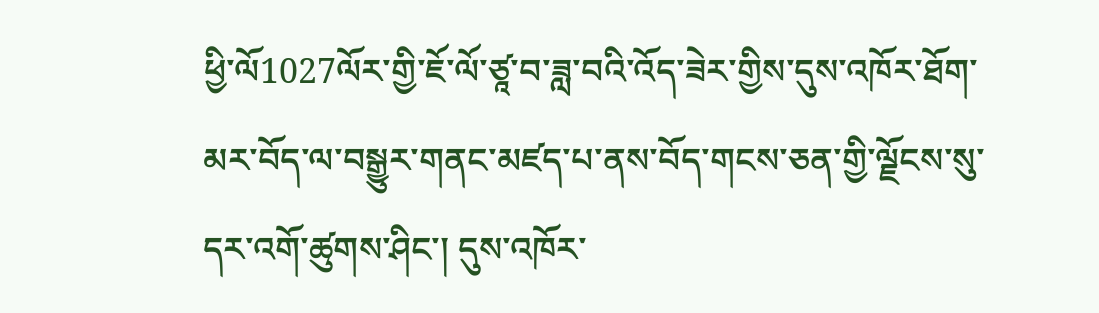ཕྱི་ལོ1027ལོར་གྱི་ཇོ་ལོ་ཙཱ་བ་ཟླ་བའི་འོད་ཟེར་གྱིས་དུས་འཁོར་ཐོག་མར་བོད་ལ་བསྒྱུར་གནང་མཛད་པ་ནས་བོད་གངས་ཅན་གྱི་ལྗོངས་སུ་དར་འགོ་ཚུགས་ཤིང་། དུས་འཁོར་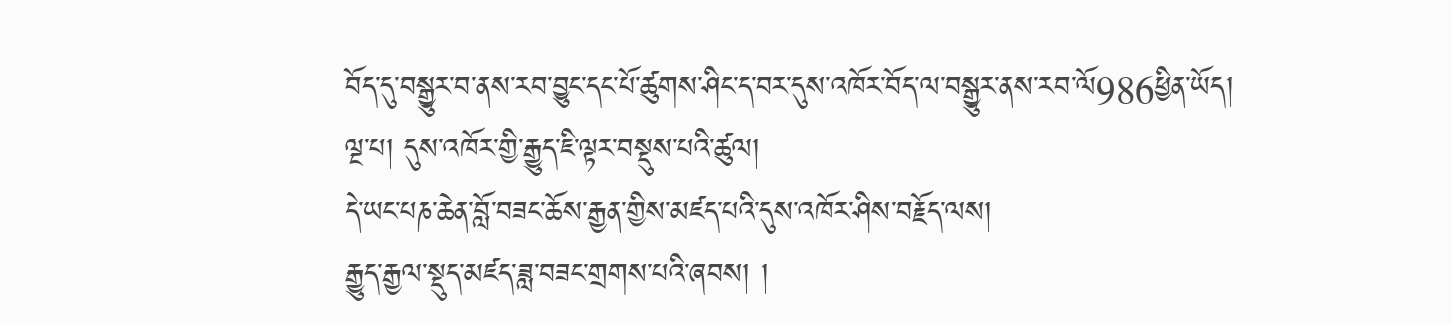བོད་དུ་བསྒྱུར་བ་ནས་རབ་བྱུང་དང་པོ་ཚུགས་ཤིང་ད་བར་དུས་འཁོར་བོད་ལ་བསྒྱུར་ནས་རབ་ལོ986ཕྱིན་ཡོད།
ལྔ་པ། དུས་འཁོར་གྱི་རྒྱུད་ཇི་ལྟར་བསྡུས་པའི་ཚུལ།
དེ་ཡང་པཎ་ཆེན་བློ་བཟང་ཆོས་རྒྱན་གྱིས་མཛད་པའི་དུས་འཁོར་ཤིས་བརྗོད་ལས།
རྒྱུད་རྒྱལ་སྡུད་མཛད་ཟླ་བཟང་གྲགས་པའི་ཞབས། །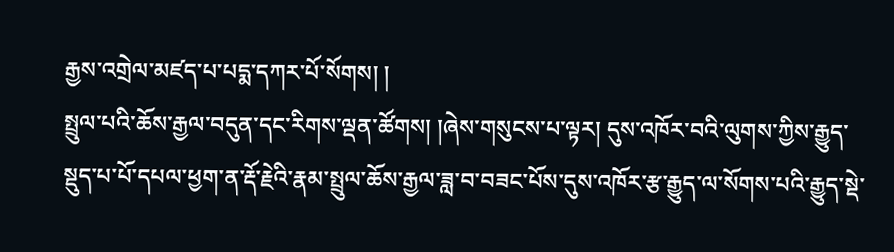རྒྱས་འགྲེལ་མཛད་པ་པདྨ་དཀར་པོ་སོགས། །
སྤྲུལ་པའི་ཆོས་རྒྱལ་བདུན་དང་རིགས་ལྡན་ཚོགས། །ཞེས་གསུངས་པ་ལྟར། དུས་འཁོར་བའི་ལུགས་ཀྱིས་རྒྱུད་སྡུད་པ་པོ་དཔལ་ཕྱག་ན་རྡོ་རྗེའི་རྣམ་སྤྲུལ་ཆོས་རྒྱལ་ཟླ་བ་བཟང་པོས་དུས་འཁོར་རྩ་རྒྱུད་ལ་སོགས་པའི་རྒྱུད་སྡེ་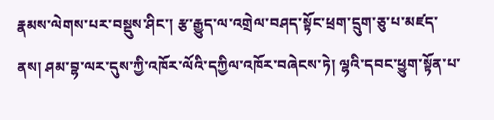རྣམས་ལེགས་པར་བསྡུས་ཤིང་། རྩ་རྒྱུད་ལ་འགྲེལ་བཤད་སྟོང་ཕྲག་དྲུག་ཅུ་པ་མཛད་ནས། ཤམ་བྷ་ལར་དུས་ཀྱི་འཁོར་ལོའི་དཀྱིལ་འཁོར་བཞེངས་ཏེ། ལྷའི་དབང་ཕྱུག་སྟོན་པ་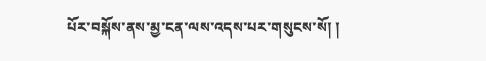པོར་བསྐོས་ནས་མྱ་ངན་ལས་འདས་པར་གསུངས་སོ། །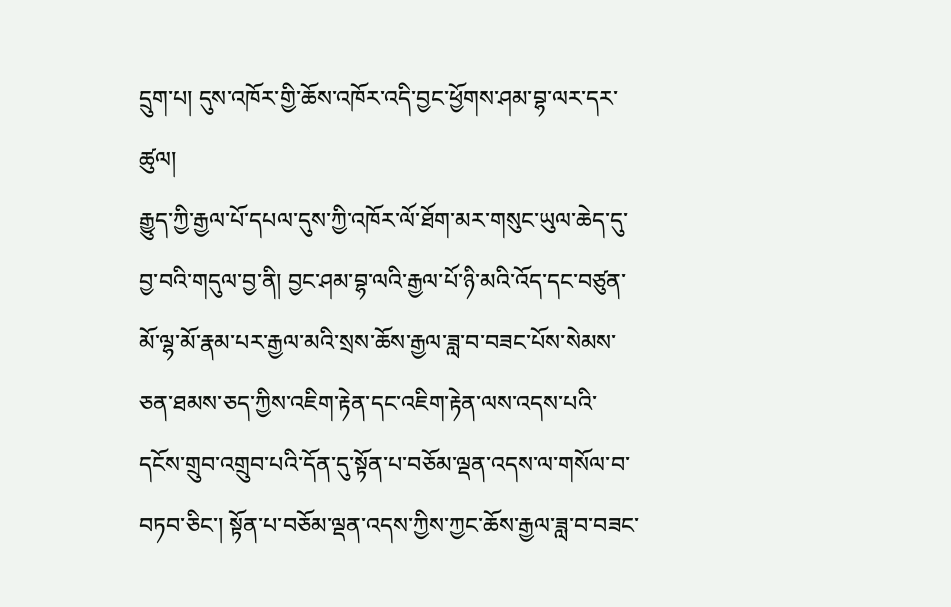དྲུག་པ། དུས་འཁོར་གྱི་ཆོས་འཁོར་འདི་བྱང་ཕྱོགས་ཤམ་བྷ་ལར་དར་ཚུལ།
རྒྱུད་ཀྱི་རྒྱལ་པོ་དཔལ་དུས་ཀྱི་འཁོར་ལོ་ཐོག་མར་གསུང་ཡུལ་ཆེད་དུ་བྱ་བའི་གདུལ་བྱ་ནི། བྱང་ཤམ་བྷ་ལའི་རྒྱལ་པོ་ཉི་མའི་འོད་དང་བཙུན་མོ་ལྷ་མོ་རྣམ་པར་རྒྱལ་མའི་སྲས་ཆོས་རྒྱལ་ཟླ་བ་བཟང་པོས་སེམས་ཅན་ཐམས་ཅད་ཀྱིས་འཇིག་རྟེན་དང་འཇིག་རྟེན་ལས་འདས་པའི་དངོས་གྲུབ་འགྲུབ་པའི་དོན་དུ་སྟོན་པ་བཅོམ་ལྡན་འདས་ལ་གསོལ་བ་བཏབ་ཅིང་། སྟོན་པ་བཅོམ་ལྡན་འདས་ཀྱིས་ཀྱང་ཆོས་རྒྱལ་ཟླ་བ་བཟང་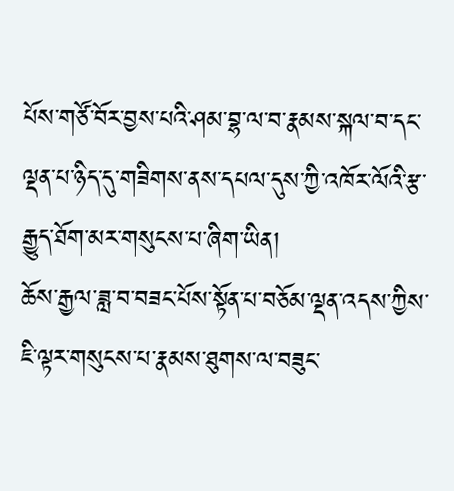པོས་གཙོ་བོར་བྱས་པའི་ཤམ་བྷ་ལ་བ་རྣམས་སྐལ་བ་དང་ལྡན་པ་ཉིད་དུ་གཟིགས་ནས་དཔལ་དུས་ཀྱི་འཁོར་ལོའི་རྩ་རྒྱུད་ཐོག་མར་གསུངས་པ་ཞིག་ཡིན།
ཆོས་རྒྱལ་ཟླ་བ་བཟང་པོས་སྟོན་པ་བཅོམ་ལྡན་འདས་ཀྱིས་ཇི་ལྟར་གསུངས་པ་རྣམས་ཐུགས་ལ་བཟུང་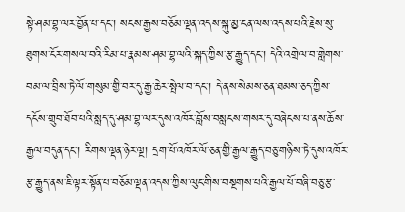སྟེ་ཤམ་བྷ་ལར་བྱོན་པ་དང་། སངས་རྒྱས་བཅོམ་ལྡན་འདས་སྐུ་མྱ་ངན་ལས་འདས་པའི་རྗེས་སུ་ཐུགས་ངོར་གསལ་བའི་རིམ་པ་རྣམས་ཤམ་བྷ་ལའི་སྐད་ཀྱིས་རྩ་རྒྱུད་དང་། དེའི་འགྲེལ་བ་གླེགས་བམ་ལ་བྲིས་ཏེ་ལོ་གསུམ་གྱི་བར་དུ་རྒྱ་ཆེར་སྤེལ་བ་དང་། དེ་ནས་སེམས་ཅན་ཐམས་ཅད་ཀྱིས་དངོས་གྲུབ་ཐོབ་པའི་སླད་དུ་ཤམ་བྷ་ལར་དུས་འཁོར་བློས་བསླངས་གསར་དུ་བཞེངས་པ་ནས་ཆོས་རྒྱལ་བདུན་དང་། རིགས་ལྡན་ཉེར་ལྔ། དྲག་པོ་འཁོར་ལོ་ཅན་གྱི་རྒྱལ་རྒྱུད་བཅུ་གཉིས་ཏེ་དུས་འཁོར་རྩ་རྒྱུད་ནས་ཇི་ལྟར་སྟོན་པ་བཅོམ་ལྡན་འདས་ཀྱིས་ལུང་གིས་བསྔགས་པའི་རྒྱལ་པོ་བཞི་བཅུ་རྩ་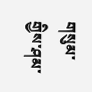གསུམ་གྱིས་ཤམ་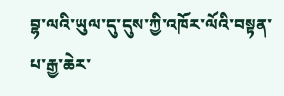བྷ་ལའི་ཡུལ་དུ་དུས་ཀྱི་འཁོར་ལོའི་བསྟན་པ་རྒྱ་ཆེར་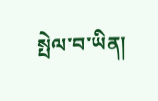སྤེལ་བ་ཡིན།